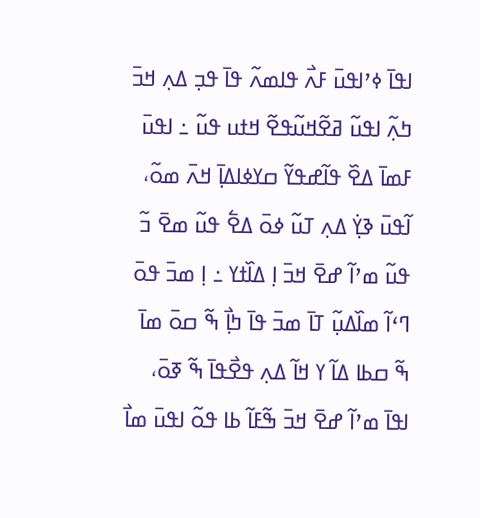ߊߟߊ߫ ߦߴߊߟߎ߫ ߓߍ߯ ߟߊߘߍ߬ ߟߊ߫ ߟߏ߲ ߡߍ߲ ߞߏ߫ ߤߍ߲߬ ߊߟߎ߬ ߥߐ߬ߞߎ߬ߟߐ߬ ߞߙߎ ߟߎ߬ ߸ ߊߟߎ߫ ߓߘߊ߫ ߡߐ߰ ߟߊ߬ߝߟߌ߬ ߛߌߦߊߡߊ߲߫ ߞߍ߫ ߘߋ߬، ߊ߬ߟߎ߫ ߢߌ߲߭ ߡߍ߲ ߠߎ߬ ߦߋ߫ ߡߐ߱ ߟߎ߬ ߘߐ߫ ߏ߬ ߟߎ߬ ߘߴߊ߬ ߝߐ߫ ߞߏ߫ ߊ߲ ߡߊ߰ߙߌ ߸ ߊ߲ ߘߏ߫ ߟߋ߫ ߣߵߊ߬ ߘߊ߰ߡߎ߲߬ ߠߊ߫ ߘߏ߫ ߟߊ߫ ߤߊ߲߯ ߒ߬ ߛߋ߫ ߘߊ߫ ߒ߬ ߛߕߊ ߡߊ߬ ߌ ߞߊ߬ ߡߍ߲ ߟߐ߯ߟߊ߫ ߒ߬ ߧߋ߫، ߊߟߊ߫ ߘߴߊ߬ ߝߐ߫ ߞߏ߫ ߒ߬ߓߊ߬ ߕߊ ߟߋ߬ ߊߟߎ߫ ߘߊ߯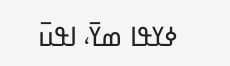ߦߌߟߊ ߘߌ߫، ߊߟߎ߫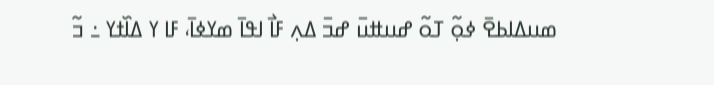ߘߎߡߊߕߐ߫ ߦߋ߲߬ ߠߋ߬ ߝߎߚߎ߫ ߝߏ߫ ߡߍ߲ ߓߊ߯ ߊߟߊ߫ ߘߌߦߊ߫، ߓߊ ߌ ߡߊ߰ߙߌ ߸ ߏ߬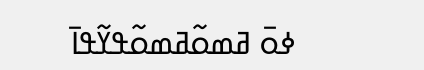ߦߋ߫ ߥߘߋ߬ߥߘߋ߬ߟߌ߬ߟߊ߫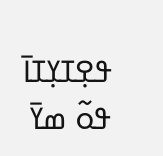ߟߐ߲ߠߌ߲ߠߊ߫ ߟߋ߬ ߘߌ߫